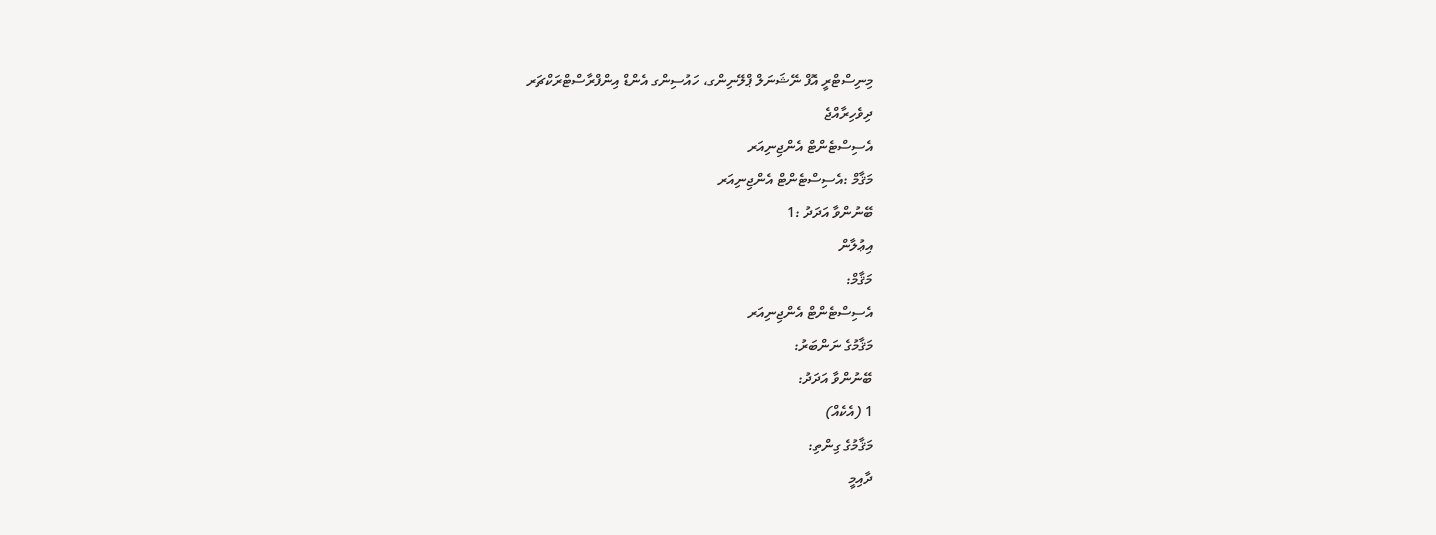މިނިސްޓްރީ އޮފް ނޭޝަނަލް ޕްލޭނިންގ، ހައުސިންގ އެންޑް އިންފްރާސްޓްރަކްޗަރ
ދިވެހިރާއްޖެ
އެސިސްޓެންޓް އެންޖިނިއަރ
މަޤާމް :އެސިސްޓެންޓް އެންޖިނިއަރ
ބޭނުންވާ އަދަދު :1
އިޢުލާން
މަޤާމް:
އެސިސްޓެންޓް އެންޖިނިއަރ
މަޤާމުގެ ނަންބަރު:
ބޭނުންވާ އަދަދު:
1 (އެކެއް)
މަޤާމުގެ ގިންތި:
ދާއިމީ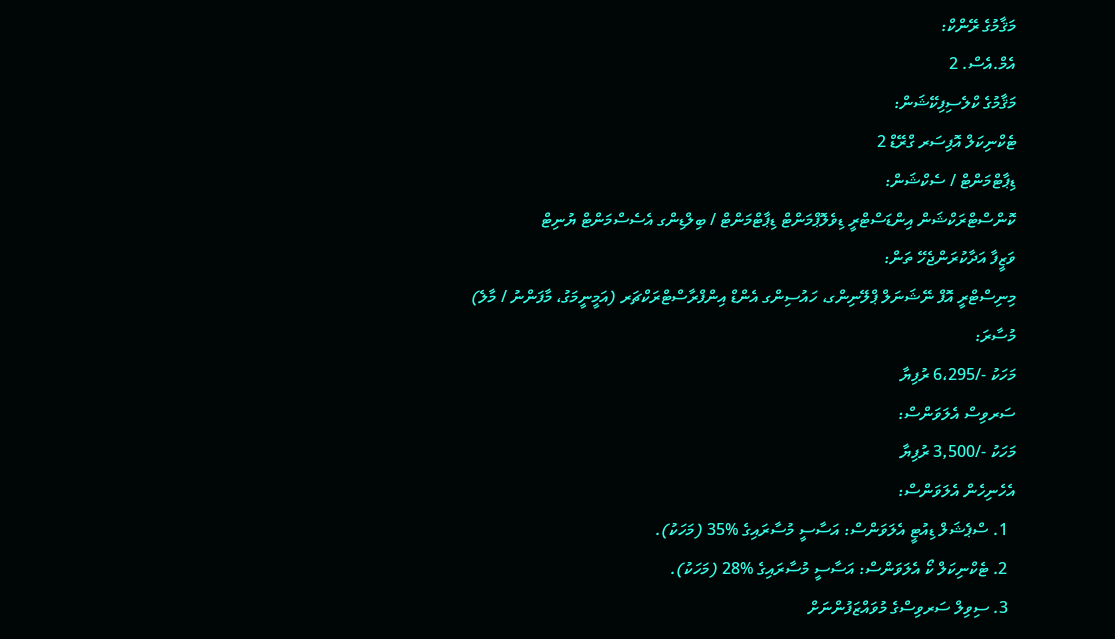މަޤާމުގެ ރޭންކް:
އެމް.އެސް. 2
މަޤާމުގެ ކްލެސިފިކޭޝަން:
ޓެކްނިކަލް އޮފިސަރ ގްރޭޑް 2
ޑިޕާޓްމަންޓް / ސެކްޝަން:
ކޮންސްޓްރަކްޝަން އިންޑަސްޓްރީ ޑިވެލޮޕްމަންޓް ޑިޕާޓްމަންޓް / ބިލްޑިންގ އެސެސްމަންޓް ޔުނިޓް
ވަޒީފާ އަދާކުރަންޖެހޭ ތަން:
މިނިސްޓްރީ އޮފް ނޭޝަނަލް ޕްލޭނިންގ، ހައުސިންގ އެންޑް އިންފްރާސްޓްރަކްޗަރ (އަމީނީމަގު، މާފަންނު / މާލެ)
މުސާރަ:
މަހަކު -/6،295 ރުފިޔާ
ސަރވިސް އެލަވަންސް:
މަހަކު -/3,500 ރުފިޔާ
އެހެނިހެން އެލަވަންސް:
  1. ސްޕެޝަލް ޑިއުޓީ އެލަވަންސް: އަސާސީ މުސާރައިގެ %35 (މަހަކު).
  2. ޓެކްނިކަލް ކޯ އެލަވަންސް: އަސާސީ މުސާރައިގެ %28 (މަހަކު).
  3. ސިވިލް ސަރވިސްގެ މުވައްޒަފުންނަށް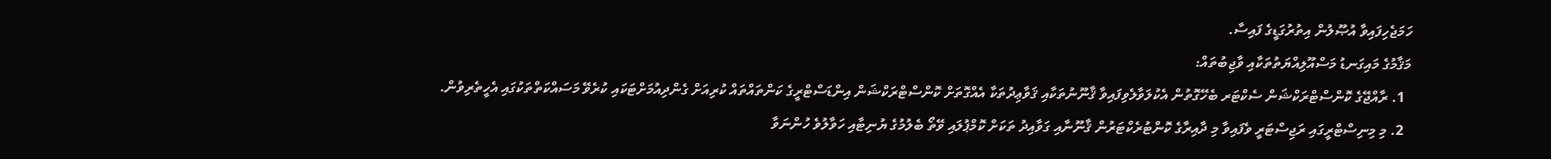ހަމަޖެހިފައިވާ އުޞޫލުން އިތުރުގަޑީގެ ފައިސާ.
މަޤާމުގެ މައިގަނޑު މަސްއޫލިއްޔަތުތަކާއި ވާޖިބުތައް:
  1. ރާއްޖޭގެ ކޮންސްޓްރަކްޝަން ސެކްޓަރ ބެހޭގޮތުން އެކުލަވާލެވިފައިވާ ޤާނޫނުތަކާއި ޤަވާޢިދުތަކާ އެއްގޮތަށް ކޮންސްޓްރަކްޝަން އިންޑަސްޓްރީގެ ކަންތައްތައް ކުރިއަށް ގެންދިއުމަށްޓަކައި ކުރެވޭ މަސައްކަތްތަކުގައި އެހީތެރިވުން.
  2. މި މިނިސްޓްރީގައި ރަޖިސްޓަރީ ވެފައިވާ މި ދާއިރާގެ ކޮންޓުރެކްޓަރުން ޤާނޫނާއި ގަވާއިދު ތަކަށް ކޮމްޕުލައި ވޭތޯ ބެލުމުގެ ޔުނިޓާއި ހަވާލުވެ ހުންނަވާ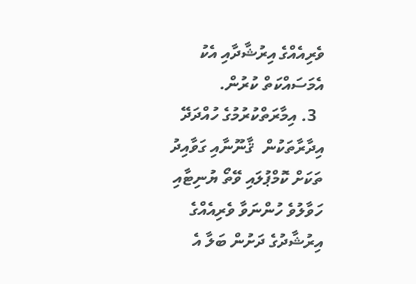ވެރިއެއްގެ އިރުޝާދާއި އެކު އެމަސައްކަތް ކުރުން.
  3. އިމާރަތްކުރުމުގެ ހުއްދަދޭ އިދާރާތަކުން  ޤާނޫނާއި ގަވާއިދު ތަކަށް ކޮމްޕުލައި ވޭތޯ ޔުނިޓާއި ހަވާލުވެ ހުންނަވާ ވެރިއެއްގެ އިރުޝާދުގެ ދަށުން ބަލާ އެ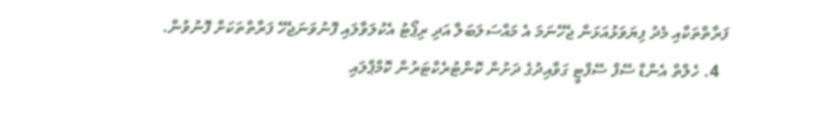ފަރާތްތަކާއި މެދު ފިޔަވަޅުއަޅަން ޖެހޭނަމަ އެ މައްސަލަބަލާ އަދި ރިޕޯޓު އެކުލަވާލައި ފޮނުވަނަޖެހޭ ފަރާތްތަކަށް ފޮނުވުން.
  4. ހެލްތް އެންޑް ސޭފް ސޭފްޓީ ގަވާއިދުގެ ދަށުން ކޮންޓުރެކްޓަރުން ކޮމްޕްލައި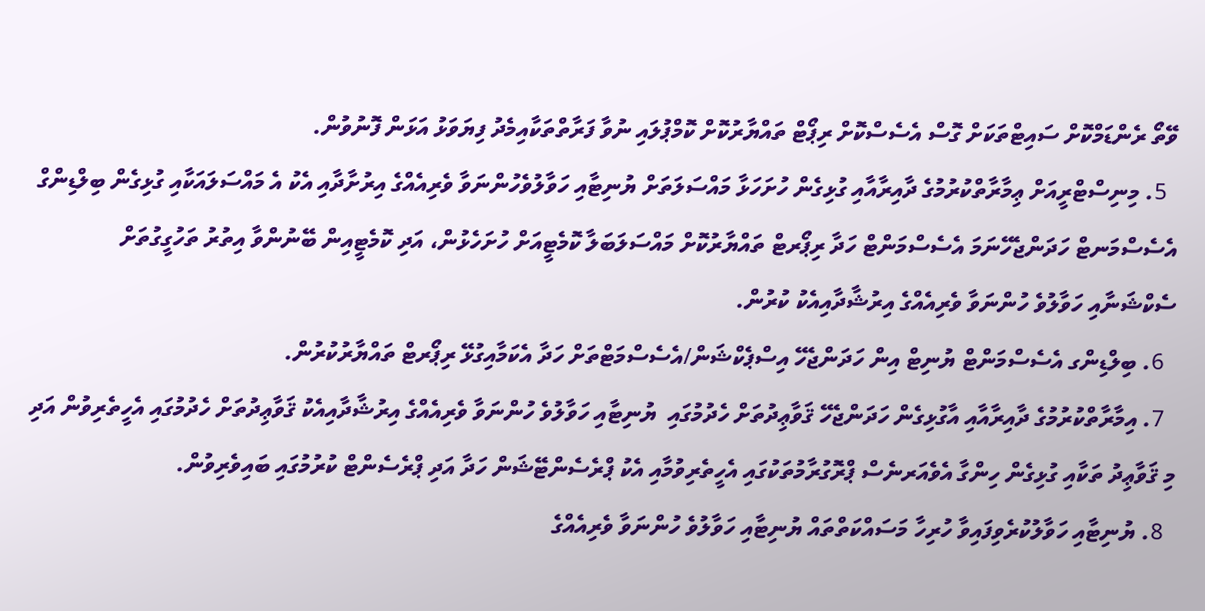ވޭތޯ ރެންޑަމްކޮށް ސައިޓްތަކަށް ގޮސް އެސެސްކޮށް ރިޕޯޓް ތައްޔާރުކޮށް ކޮމްޕުލައި ނުވާ ފަރާތްތަކާއިމެދު ފިޔަވަޅު އަޅަން ފޮނުވުން.
  5. މިނިސްޓްރީއަށް ޢިމާރާތްކުރުމުގެ ދާއިރާއާއި ގުޅިގެން ހުށަހަޅާ މައްސަލަތަށް ޔުނިޓާއި ހަވާލުވެހުންނަވާ ވެރިއެއްގެ އިރުށާދާއި އެކު އެ މައްސަލައަކާއި ގުޅިގެން ބިލްޑިންގް އެސެސްމަނޓް ހަދަންޖެހޭނަމަ އެސެސްމަންޓް ހަދާ ރިޕޯރޓް ތައްޔާރުކޮށް މައްސަލަބަލާ ކޮމެޓީއަށް ހުށަހެޅުން، އަދި ކޮމެޓީއިން ބޭނުންވާ އިތުރު ތަހުގީގުތަށް  ސެކްޝަނާއި ހަވާލުވެ ހުންނަވާ ވެރިއެއްގެ އިރުޝާދާއިއެކު ކުރުން.
  6. ބިލްޑިންގ އެސެސްމަންޓް ޔުނިޓް އިން ހަދަންޖެހޭ އިސްޕެކްޝަން/އެސެސްމަޓްތަށް ހަދާ އެކަމާއިގުޅޭ ރިޕޯރޓް ތައްޔާރުކުރުން.
  7. އިމާރާތްކުރުމުގެ ދާއިރާއާއި އާގުޅިގެން ހަދަންޖެހޭ ޤަވާޢިދުތަށް ހެދުމުގައި  ޔުނިޓާއި ހަވާލުވެ ހުންނަވާ ވެރިއެއްގެ އިރުޝާދާއިއެކު ޤަވާޢިދުތަށް ހެދުމުގައި އެހީތެރިވުން އަދި މި ޤަވާޢިދު ތަކާއި ގުޅިގެން ހިންގާ އެވެއަރނެސް ޕްރޮގުރާމުތަކުގައި އެހީތެރިވުމާއި އެކު ޕްރެސެންޓޭޝަން ހަދާ އަދި ޕްރެސެންޓް ކުރުމުގައި ބައިވެރިވުން.
  8. ޔުނިޓާއި ހަވާލުކުރެވިފައިވާ ހުރިހާ މަސައްކަތްތައް ޔުނިޓާއި ހަވާލުވެ ހުންނަވާ ވެރިއެއްގެ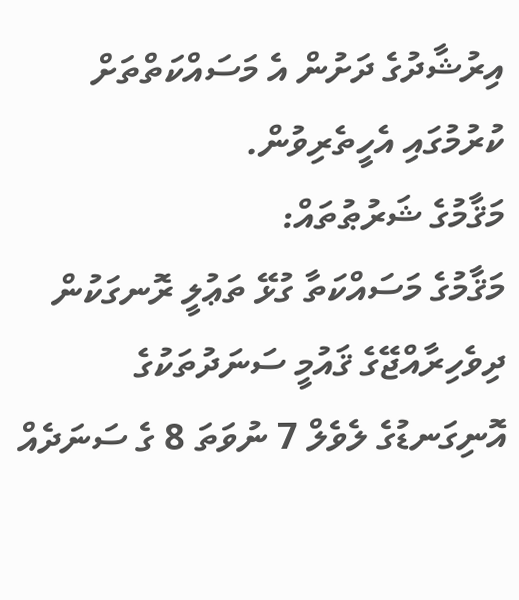އިރުޝާދުގެ ދަށުން އެ މަސައްކަތްތަށް ކުރުމުގައި އެހީތެރިވުން.
މަޤާމުގެ ޝަރުޠުތައް:
މަޤާމުގެ މަސައްކަތާ ގުޅޭ ތަޢުލީ ރޮނގަކުން ދިވެހިރާއްޖޭގެ ޤައުމީ ސަނަދުތަކުގެ އޮނިގަނޑުގެ ލެވެލް 7 ނުވަތަ 8 ގެ ސަނަދެއް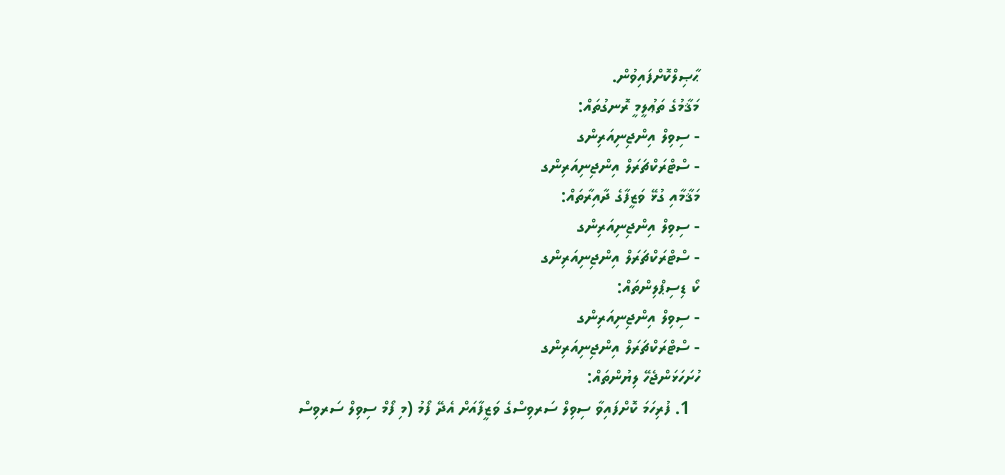ޙާޞިލްކޮށްފައިވުން.
މަޤާމުގެ ތަޢުލީމީ ރޮނގުތައް:
- ސިވިލް އިންޖިނިއަރިންގ
- ސްޓްރަކްޗަރަލް އިންޖިނިއަރިންގ
މަޤާމާއި ގުޅޭ ވަޒީފާގެ ދާއިރާތައް:
- ސިވިލް އިންޖިނިއަރިންގ
- ސްޓްރަކްޗަރަލް އިންޖިނިއަރިންގ
ކޯ ޑިސިޕްލިންތައް:
- ސިވިލް އިންޖިނިއަރިންގ
- ސްޓްރަކްޗަރަލް އިންޖިނިއަރިންގ
ހުށަހަޅަންޖެހޭ ލިޔުންތައް:
  1. ފުރިހަމަ ކޮށްފައިވާ ސިވިލް ސަރވިސްގެ ވަޒީފާއަށް އެދޭ ފޯމު (މި ފޯމް ސިވިލް ސަރވިސް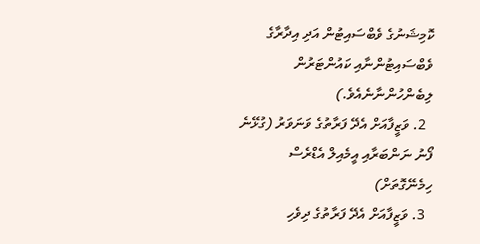ކޮމިޝަނުގެ ވެބްސައިޓުން އަދި އިދާރާގެ ވެބްސައިޓުންނާއި ކައުންޓަރުން ލިބެންހުންނާނެއެވެ.)
  2. ވަޒީފާއަށް އެދޭ ފަރާތުގެ ވަނަވަރު (ގުޅޭނެ ފޯނު ނަންބަރާއި އީމެއިލް އެޑްރެސް ހިމެނޭގޮތަށް)
  3. ވަޒީފާއަށް އެދޭ ފަރާތުގެ ދިވެހި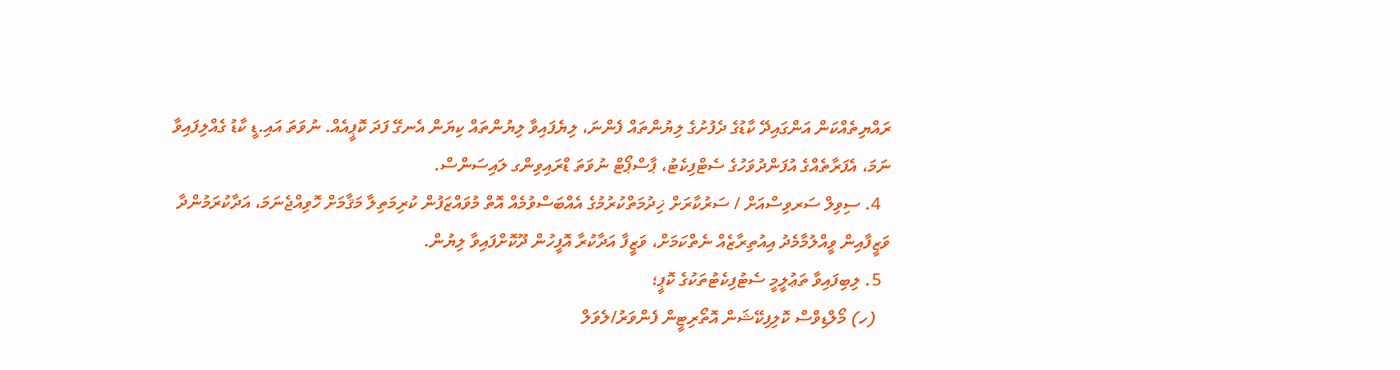ރައްޔިތެއްކަން އަންގައިދޭ ކާޑުގެ ދެފުށުގެ ލިޔުންތައް ފެންނަ، ލިޔެފައިވާ ލިޔުންތައް ކިޔަން އެނގޭ ފަދަ ކޮޕީއެއް. ނުވަތަ އައި.ޑީ ކާޑު ގެއްލިފައިވާ ނަމަ، އެފަރާތެއްގެ އުފަންދުވަހުގެ ސެޓްފިކެޓު، ޕާސްޕޯޓް ނުވަތަ ޑްރައިވިންގ ލައިސަންސް.
  4. ސިވިލް ސަރވިސްއަށް / ސަރުކާރަށް ޚިދުމަތްކުރުމުގެ އެއްބަސްވުމެއް އޮތް މުވައްޒަފުން ކުރިމަތިލާ މަޤާމަށް ހޮވިއްޖެނަމަ، އަދާކުރަމުންދާ ވަޒީފާއިން ވީއްލުމާމެދު އިއުތިރާޒެއް ނެތްކަމަށް، ވަޒީފާ އަދާކުރާ އޮފީހުން ދޫކޮށްފައިވާ ލިޔުން.
  5. ލިބިފައިވާ ތަޢުލީމީ ސެޓުފިކެޓުތަކުގެ ކޮޕީ؛
   (ހ) މޯލްޑިވްސް ކޮލިފިކޭޝަން އޮތޯރިޓީން ފެންވަރު/ލެވަލް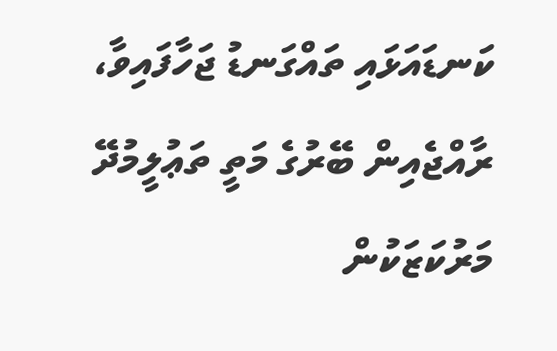ކަނޑައަޅައި ތައްގަނޑު ޖަހާފައިވާ، ރާއްޖެއިން ބޭރުގެ މަތީ ތަޢުލީމުދޭ މަރުކަޒަކުން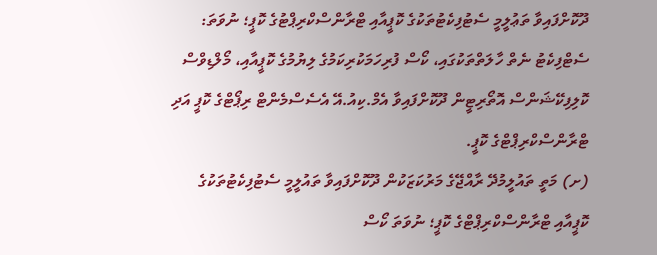ދޫކޮށްފައިވާ ތަޢުލީމީ ސެޓުފިކެޓުތަކުގެ ކޮޕީއާއި ޓްރާންސްކްރިޕްޓުގެ ކޮޕީ؛ ނުވަތަ: ސެޓްފިކެޓު ނެތް ހާލަތްތަކުގައި، ކޯސް ފުރިހަމަކުރިކަމުގެ ލިޔުމުގެ ކޮޕީއާއި، މޯލްޑިވްސް ކޮލިފިކޭޝަންސް އޮތޯރިޓީން ދޫކޮށްފައިވާ އެމް.ކިއު.އޭ އެސެސްމެންޓް ރިޕޯޓްގެ ކޮޕީ އަދި ޓްރާންސްކްރިޕްޓްގެ ކޮޕީ.
(ށ) މަތީ ތައުލީމުދޭ ރާއްޖޭގެ މަރުކަޒަކުން ދޫކޮށްފައިވާ ތައުލީމީ ސެޓުފިކެޓުތަކުގެ ކޮޕީއާއި ޓްރާންސްކްރިޕްޓްގެ ކޮޕީ؛ ނުވަތަ ކޯސް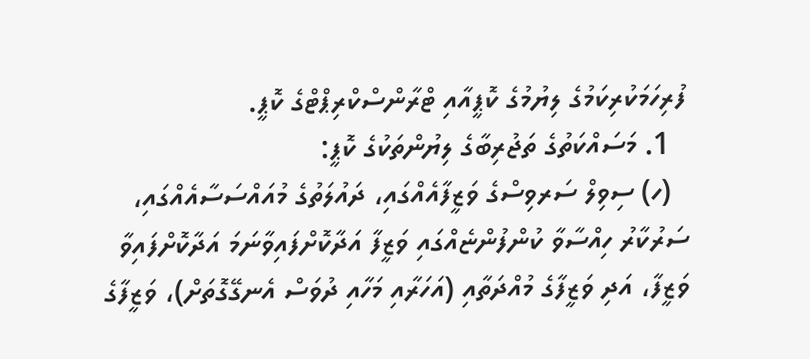ފުރިހަމަކުރިކަމުގެ ލިޔުމުގެ ކޮޕީއާއި ޓްރާންސްކްރިޕްޓްގެ ކޮޕީ.
  1. މަސައްކަތުގެ ތަޖުރިބާގެ ލިޔުންތަކުގެ ކޮޕީ:
  (ހ) ސިވިލް ސަރވިސްގެ ވަޒީފާއެއްގައި، ދައުލަތުގެ މުއައްސަސާއެއްގައި، ސަރުކާރު ހިއްސާވާ ކުންފުންޏެއްގައި ވަޒީފާ އަދާކޮށްފައިވާނަމަ އަދާކޮށްފައިވާ ވަޒީފާ، އަދި ވަޒީފާގެ މުއްދަތާއި (އަހަރާއި މަހާއި ދުވަސް އެނގޭގޮތަށް)، ވަޒީފާގެ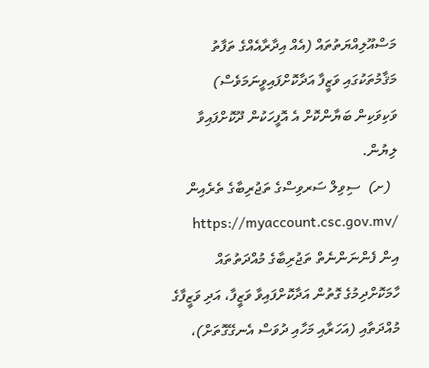މަސްއޫލިއްޔަތުތައް (އެއް އިދާރާއެއްގެ ތަފާތު މަޤާމުތަކުގައި ވަޒީފާ އަދާކޮށްފައިވީނަމަވެސް) ވަކިވަކިން ބަޔާންކޮށް އެ އޮފީހަކުން ދޫކޮށްފައިވާ ލިޔުން.
  (ށ)  ސިވިލް ސަރވިސްގެ ތަޖުރިބާގެ ތެރެއިން /https://myaccount.csc.gov.mv އިން ފެންނަންނެތް ތަޖުރިބާގެ މުއްދަތުތައް ހާމަކޮށްދިމުގެ ގޮތުން އަދާކޮށްފައިވާ ވަޒީފާ، އަދި ވަޒީފާގެ މުއްދަތާއި (އަހަރާއި މަހާއި ދުވަސް އެނގޭގޮތަށް)،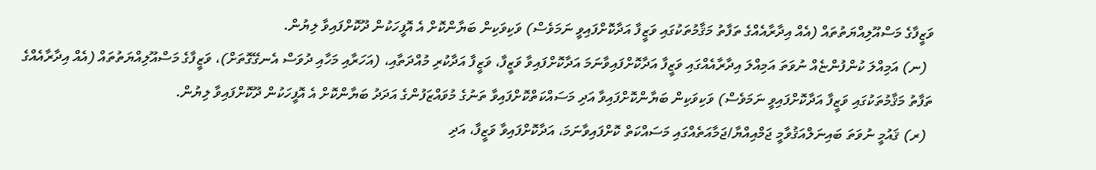ވަޒީފާގެ މަސްއޫލިއްޔަތުތައް (އެއް އިދާރާއެއްގެ ތަފާތު މަޤާމުތަކުގައި ވަޒީފާ އަދާކޮށްފައިވީ ނަމަވެސް) ވަކިވަކިން ބަޔާންކޮށް އެ އޮފީހަކުން ދޫކޮށްފައިވާ ލިޔުން.
  (ނ) އަމިއްލަ ކުންފުންޏެއް ނުވަތަ އަމިއްލަ އިދާރާއެއްގައި ވަޒީފާ އަދާކޮށްފައިވާނަމަ އަދާކޮށްފައިވާ ވަޒީފާ، ވަޒީފާ އަދާކުރި މުއްދަތާއި، (އަހަރާއި މަހާއި ދުވަސް އެނގޭގޮތަށް)، ވަޒީފާގެ މަސްއޫލިއްޔަތުތައް (އެއް އިދާރާއެއްގެ ތަފާތު މަޤާމުތަކުގައި ވަޒީފާ އަދާކޮށްފައިވީ ނަމަވެސް) ވަކިވަކިން ބަޔާންކޮށްފައިވާ އަދި މަސައްކަތްކޮށްފައިވާ ތަނުގެ މުވައްޒަފުންގެ އަދަދު ބަޔާންކޮށް އެ އޮފީހަކުން ދޫކޮށްފައިވާ ލިޔުން.
  (ރ) ޤައުމީ ނުވަތަ ބައިނަލްއަޤުވާމީ ޖަމްއިއްޔާ/ޖަމާއަތެއްގައި މަސައްކަތް ކޮށްފައިވާނަމަ، އަދާކޮށްފައިވާ ވަޒީފާ، އަދި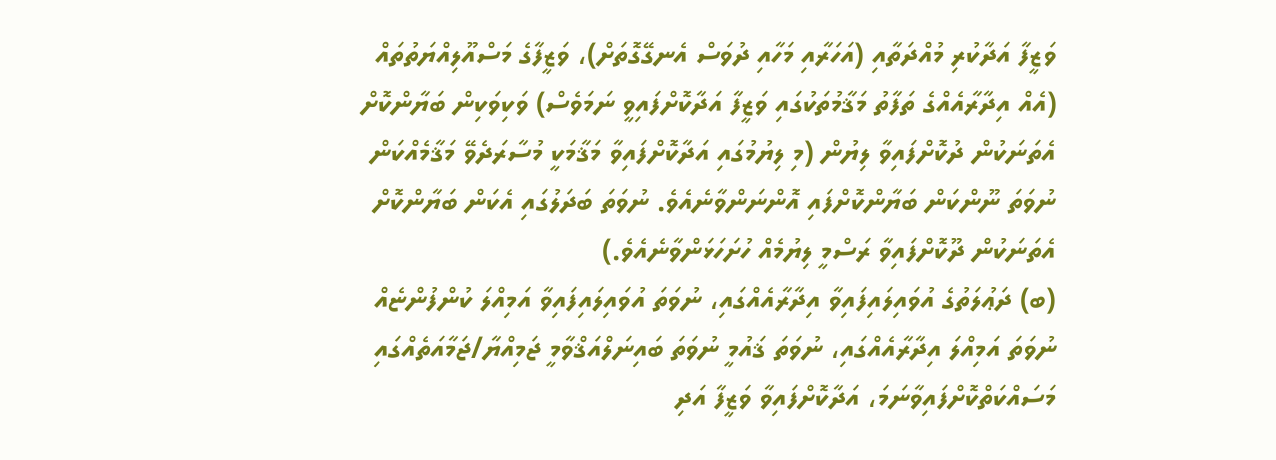ވަޒީފާ އަދާކުރި މުއްދަތާއި (އަހަރާއި މަހާއި ދުވަސް އެނގޭގޮތަށް)، ވަޒީފާގެ މަސްއޫލިއްޔަތުތައް (އެއް އިދާރާއެއްގެ ތަފާތު މަޤާމުތަކުގައި ވަޒީފާ އަދާކޮށްފައިވީ ނަމަވެސް) ވަކިވަކިން ބަޔާންކޮށް އެތަނަކުން ދުކޮށްފައިވާ ލިޔުން (މި ލިޔުމުގައި އަދާކޮށްފައިވާ މަޤާމަކީ މުސާރަދެވޭ މަޤާމެއްކަން ނުވަތަ ނޫންކަން ބަޔާންކޮށްފައި އޮންނަންވާނެއެވެ. ނުވަތަ ބަދަލުގައި އެކަން ބަޔާންކޮށް އެތަނަކުން ދޫކޮށްފައިވާ ރަސްމީ ލިޔުމެއް ހުށަހަޅަންވާނެއެވެ.)
(ބ) ދަޢުލަތުގެ އުވައިލައިފައިވާ އިދާރާއެއްގައި، ނުވަތަ އުވައިލައިފައިވާ އަމިއްލަ ކުންފުންޏެއް ނުވަތަ އަމިއްލަ އިދާރާއެއްގައި، ނުވަތަ ޤައުމީ ނުވަތަ ބައިނަލްއަޤްވާމީ ޖަމިއްޔާ/ޖަމާއަތެއްގައި މަސައްކަތްކޮށްފައިވާނަމަ، އަދާކޮށްފައިވާ ވަޒީފާ އަދި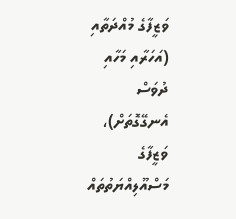ވަޒީފާގެ މުއްދަތާއި (އަހަރާއި މަހާއި ދުވަސް އެނގޭގޮތަށް)، ވަޒީފާގެ މަސްއޫލިއްޔަތުތައް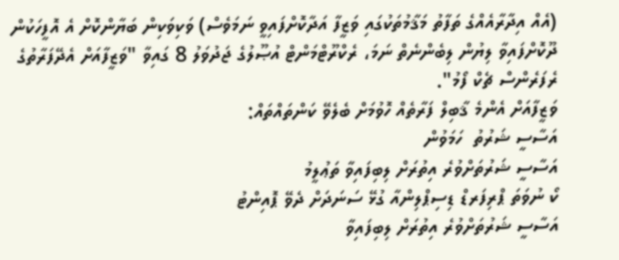(އެއް އިދާރާއެއްގެ ތަފާތު މަޤާމުތަކުގައި ވަޒީފާ އަދާކޮށްފައިވީ ނަމަވެސް) ވަކިވަކިން ބަޔާންކޮށް އެ އޮފީހަކުން ދޫކޮށްފައިވާ ލިޔުން ލިބެންނެތް ނަމަ، ރެކްރޫޓްމަންޓް އުޞޫލުގެ ޖަދުވަލު 8 ގައިވާ "ވަޒީފާއަށް އެދޭފަރާތުގެ ރެފަރެންސް ޗެކް ފޯމު".
ވަޒީފާއަށް އެންމެ ޤާބިލް ފަރާތެއް ހޮވުމަށް ބެލެވޭ ކަންތައްތައް:
އަސާސީ ޝަރުތު  ހަމަވުން
އަސާސީ ޝަރުތަށްވުރެ އިތުރަށް ލިބިފައިވާ ތަޢުލީމު
ކޯ ނުވަތަ ޕްރިފަރޑް ޑިސިޕްލިންއާ ގުޅޭ ސަނަދަށް ދެވޭ ޕޮއިންޓު
އަސާސީ ޝަރުތަށްވުރެ އިތުރަށް ލިބިފައިވާ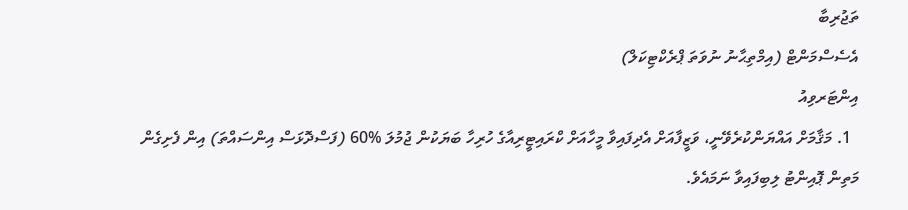ތަޖުރިބާ
އެސެސްމަންޓް (އިމްތިޙާނު ނުވަތަ ޕްރެކްޓިކަލް)
އިންޓަރވިއު
  1. މަޤާމަށް އައްޔަންކުރެވޭނީ، ވަޒީފާއަށް އެދިފައިވާ މީހާއަށް ކްރައިޓީރިއާގެ ހުރިހާ ބަޔަކުން ޖުމުލަ %60 (ފަސްދޮޅަސް އިންސައްތަ) އިން ފެށިގެން މަތިން ޕޮއިންޓު ލިބިފައިވާ ނަމައެވެ.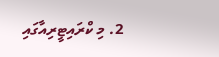2. މި ކްރައިޓީރިއާގައި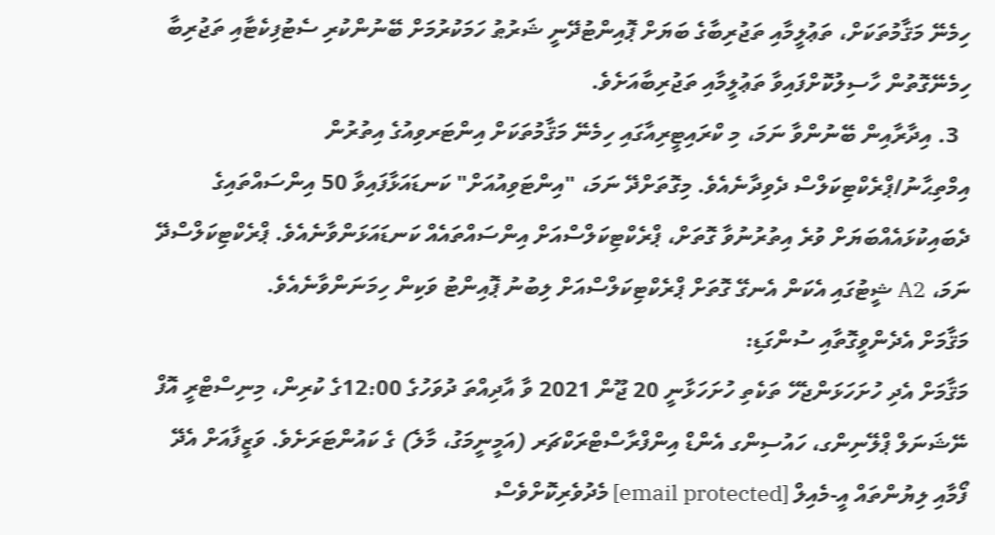ހިމެނޭ މަޤާމުތަކަށް، ތަޢުލީމާއި ތަޖުރިބާގެ ބަޔަށް ޕޮއިންޓުދޭނީ ޝަރުޠު ހަމަކުރުމަށް ބޭނުންކުރި ސެޓުފިކެޓާއި ތަޖުރިބާ ހިމެނޭގޮތުން ހާސިލުކޮށްފައިވާ ތަޢުލީމާއި ތަޖުރިބާއަށެވެ.
  3. އިދާރާއިން ބޭނުންވާ ނަމަ، މި ކްރައިޓީރިއާގައި ހިމެނޭ މަޤާމުތަކަށް އިންޓަރވިއުގެ އިތުރުން އިމްތިޙާނު/ޕްރެކްޓިކަލްސް ދެވިދާނެއެވެ. މިގޮތަށްދޭ ނަމަ، "އިންޓަވިއުއަށް" ކަނޑައަޅާފައިވާ 50 އިންސައްތައިގެ ދެބައިކުޅައެއްބަޔަށް ވުރެ އިތުރުނުވާ ގޮތަށް، ޕްރެކްޓިކަލްސްއަށް އިންސައްތައެއް ކަނޑައަޅަންވާނެއެވެ. ޕްރެކްޓިކަލްސްދޭ ނަމަ، A2 ޝީޓުގައި އެކަން އެނގޭ ގޮތަށް ޕްރެކްޓިކަލްސްއަށް ލިބުނު ޕޮއިންޓު ވަކިން ހިމަނަންވާނެއެވެ.
މަޤާމަށް އެދެންވީގޮތާއި ސުންގަޑި:
މަޤާމަށް އެދި ހުށަހަޅަންޖެހޭ ތަކެތި ހުށަހަޅާނީ 20 ޖޫން 2021 ވާ އާދިއްތަ ދުވަހުގެ 12:00ގެ ކުރިން، މިނިސްޓްރީ އޮފް ނޭޝަނަލް ޕްލޭނިންގ، ހައުސިންގ އެންޑް އިންފްރާސްޓްރަކްޗަރ (އަމީނީމަގު، މާލެ) ގެ ކައުންޓަރަށެވެ. ވަޒީފާއަށް އެދޭ ފޯމާއި ލިޔުންތައް އީ-މެއިލް [email protected] މެދުވެރިކޮށްވެސް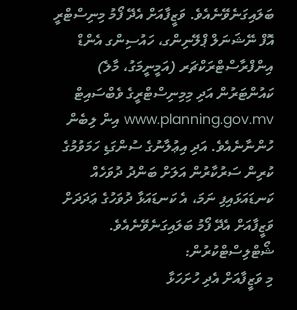ބަލައިގަނެވޭނެއެވެ. ވަޒީފާއަށް އެދޭ ފޯމު މިނިސްޓްރީ އޮފް ނޭޝަނަލް ޕްލޭނިންގ، ހައުސިންގ އެންޑް އިންފްރާސްޓްރަކްޗަރ (އަމީނީމަގު، މާލެ) ކައުންޓަރުން އަދި މިމިނިސްޓްރީގެ ވެބްސައިޓް www.planning.gov.mv އިން ލިބެން ހުންނާނެއެވެ. އަދި އިޢުލާނުގެ ސުންގަޑި ހަމަވުމުގެ ކުރިން ސަރުކާރުން އަލަށް ބަންދު ދުވަހެއް ކަނޑައަޅައިފި ނަމަ، އެ ކަނޑައަޅާ ދުވަހުގެ ޢަދަދަށް ވަޒީފާއަށް އެދޭ ފޯމު ބަލައިގަނެވޭނެއެވެ.
ޝޯޓްލިސްޓްކުރުން:
މި ވަޒީފާއަށް އެދި ހުށަހަޅާ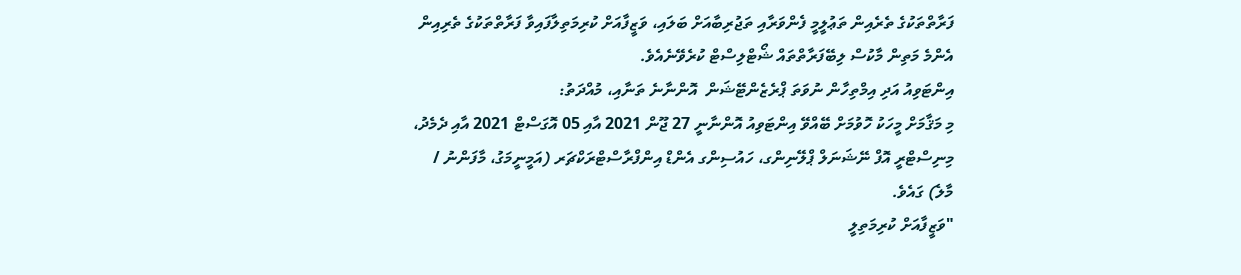ފަރާތްތަކުގެ ތެރެއިން ތަޢުލީމީ ފެންވަރާއި ތަޖުރިބާއަށް ބަލައި، ވަޒީފާއަށް ކުރިމަތިލާފައިވާ ފަރާތްތަކުގެ ތެރިއިން އެންމެ މަތިން މާކުސް ލިބޭފަރާތްތައް ޝޯޓްލިސްޓް ކުރެވޭނެއެވެ.
އިންޓަވިއު އަދި އިމްތިހާން ނުވަތަ ޕްރެޒެންޓޭޝަން  އޮންނާނެ ތަނާއި، މުއްދަތު:
މި މަޤާމަށް މީހަކު ހޮވުމަށް ބޭއްވޭ އިންޓަވިއު އޮންނާނީ 27 ޖޫން 2021 އާއި 05 އޮގަސްޓް 2021 އާއި ދެމެދު، މިނިސްޓްރީ އޮފް ނޭޝަނަލް ޕްލޭނިންގ، ހައުސިންގ އެންޑް އިންފްރާސްޓްރަކްޗަރ (އަމީނީމަގު، މާފަންނު / މާލެ) ގައެވެ.
"ވަޒީފާއަށް ކުރިމަތިލީ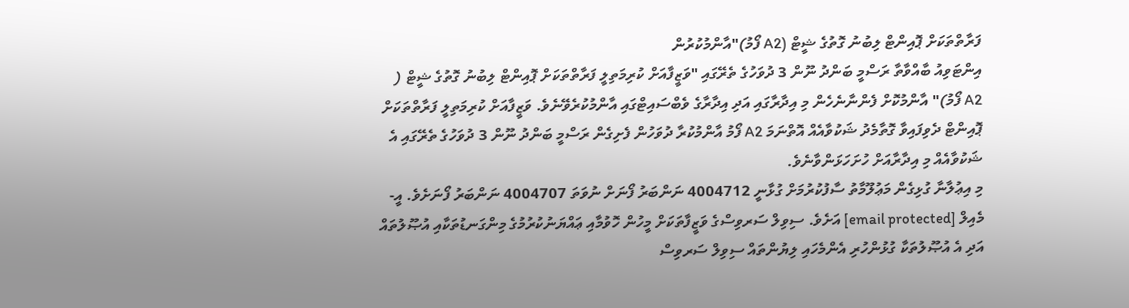ފަރާތްތަކަށް ޕޮއިންޓް ލިބުނު ގޮތުގެ ޝީޓް (A2 ފޯމު)"އާންމުކުރުން
އިންޓަވިއު ބާއްވާތާ ރަސްމީ ބަންދު ނޫން 3 ދުވަހުގެ ތެރޭގައި "ވަޒީފާއަށް ކުރިމަތިލީ ފަރާތްތަކަށް ޕޮއިންޓް ލިބުނު ގޮތުގެ ޝީޓް ( A2 ފޯމު)" އާންމުކޮށް ފެންނާނެހެން މި އިދާރާގައި އަދި އިދާރާގެ ވެބްސައިޓްގައި އާންމުކުރެވޭނެވެ. ވަޒީފާއަށް ކުރިމަތިލީ ފަރާތްތަކަށް ޕޮއިންޓް ދެވިފައިވާ ގޮތާމެދު ޝަކުވާއެއް އޮތްނަމަ A2 ފޯމު އާންމުކުރާ ދުވަހުން ފެށިގެން ރަސްމީ ބަންދު ނޫން 3 ދުވަހުގެ ތެރޭގައި އެ ޝަކުވާއެއް މި އިދާރާއަށް ހުށަހަޅަންވާނެވެ.
މި އިޢުލާނާ ގުޅިގެން މަޢުލޫމާތު ސާފުކުރުމަށް ގުޅާނީ 4004712 ނަންބަރު ފޯނަށް ނުވަތަ 4004707 ނަންބަރު ފޯނަށެވެ. އީ-މެއިލް [email protected] އަށެވެ. ސިވިލް ސަރވިސްގެ ވަޒީފާތަކަށް މީހުން ހޮވުމާއި ޢައްޔަނުކުރުމުގެ މިންގަނޑުތަކާއި އުޞޫލުތައް އަދި އެ އުޞޫލުތަކާ ގުޅުންހުރި އެންމެހައި ލިޔުންތައް ސިވިލް ސަރވިސް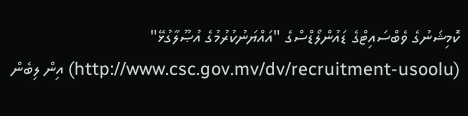ކޮމިޝަނުގެ ވެބްސައިޓްގެ ޑައުންލޯޑްސްގެ "އައްޔަނުކުރުމުގެ އުޞޫލާގުޅޭ" (http://www.csc.gov.mv/dv/recruitment-usoolu) އިން ލިބެން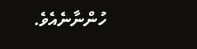ހުންނާނެއެވެ.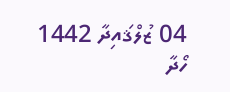04 ޒުލްޤައިދާ 1442
ހޯދާ